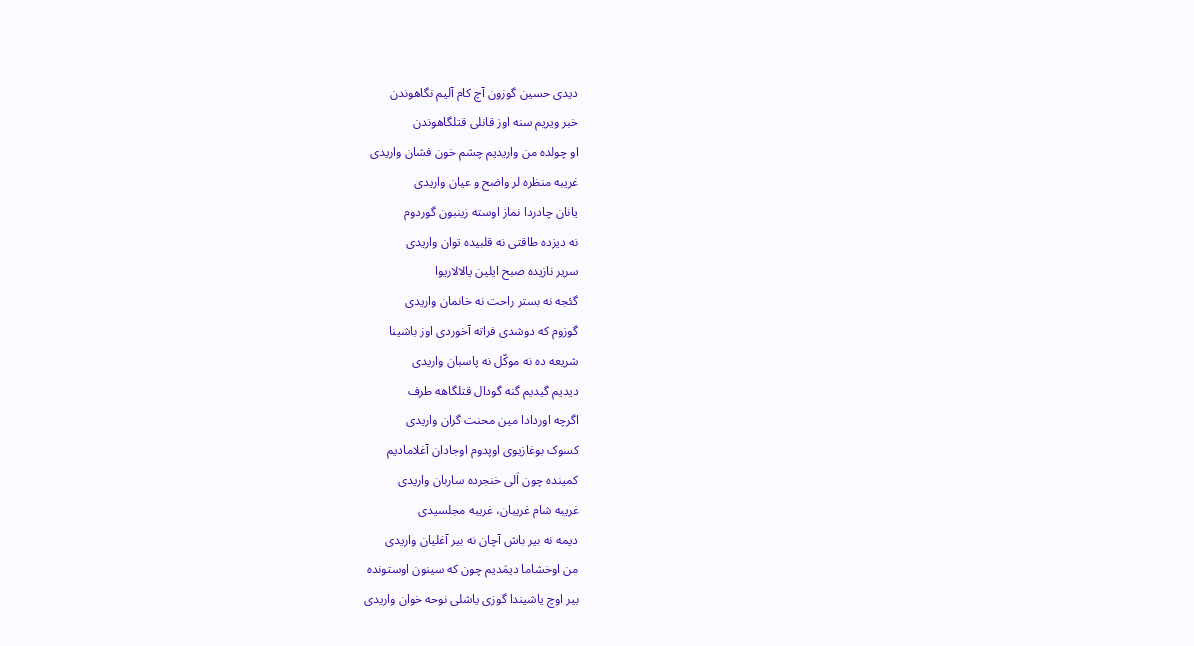دیدی حسین گوزون آچ کام آلیم نگاهوندن
خبر ویریم سنه اوز قانلی قتلگاهوندن
او چولده من واریدیم چشم خون فشان واریدی
غریبه منظره لر واضح و عیان واریدی
یانان چادردا نماز اوسته زینبون گوردوم
نه دیزده طاقتی نه قلبیده توان واریدی
سریر نازیده صبح ایلین یالالاریوا
گئجه نه بستر راحت نه خانمان واریدی
گوزوم که دوشدی فراته آخوردی اوز باشینا
شریعه ده نه موکّل نه پاسبان واریدی
دیدیم گیدیم گنه گودال قتلگاهه طرف
اگرچه اوردادا مین محنت گران واریدی
کسوک بوغازیوی اوپدوم اوجادان آغلامادیم
کمینده چون اَلی خنجرده ساربان واریدی
غریبه شام غریبان، غریبه مجلسیدی
دیمه نه بیر باش آچان نه بیر آغلیان واریدی
من اوخشاما دیمَدیم چون که سینون اوستونده
بیر اوچ یاشیندا گوزی یاشلی نوحه خوان واریدی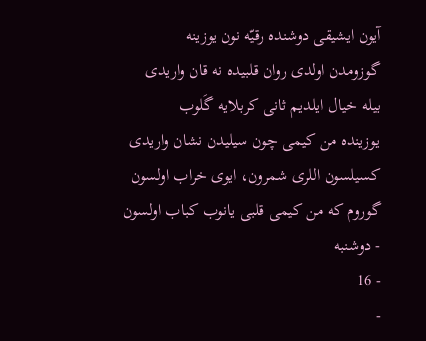آیون ایشیقی دوشنده رقیّه نون یوزینه
گوزومدن اولدی روان قلبیده نه قان واریدی
بیله خیال ایلدیم ثانی کربلایه گَلوب
یوزینده من کیمی چون سیلیدن نشان واریدی
کسیلسون اللری شمرون، ایوی خراب اولسون
گوروم که من کیمی قلبی یانوب کباب اولسون
- دوشنبه
- 16
-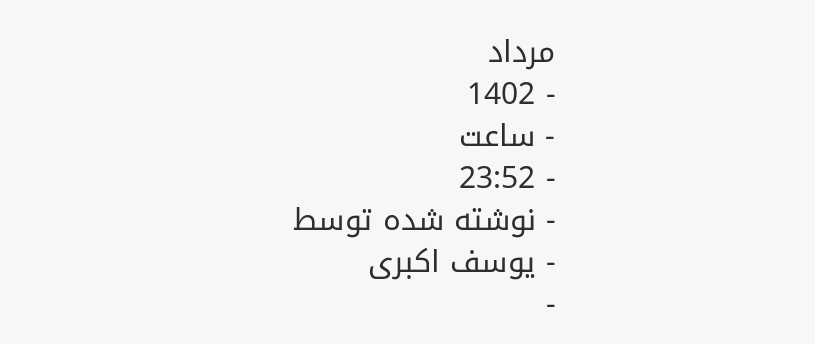مرداد
- 1402
- ساعت
- 23:52
- نوشته شده توسط
- یوسف اکبری
-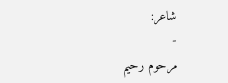شاعر:
-
مرحوم رحیم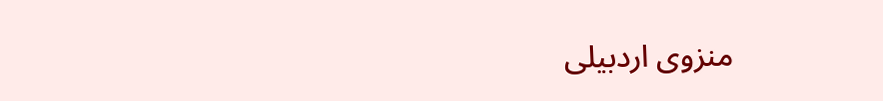منزوی اردبیلی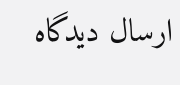ارسال دیدگاه